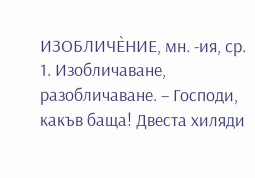ИЗОБЛИЧЀНИЕ, мн. -ия, ср. 1. Изобличаване, разобличаване. – Господи, какъв баща! Двеста хиляди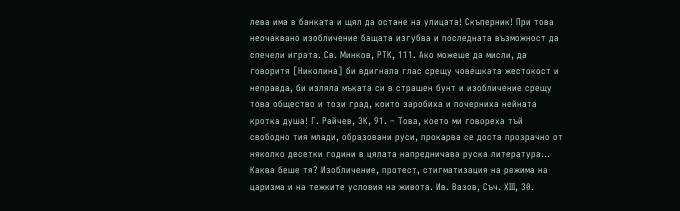лева има в банката и щял да остане на улицата! Скъперник! При това неочаквано изобличение бащата изгубва и последната възможност да спечели играта. Св. Минков, РТК, 111. Ако можеше да мисли, да говоритя [Николина] би вдигнала глас срещу човешката жестокост и неправда, би изляла мъката си в страшен бунт и изобличение срещу това общество и този град, които заробиха и почерниха нейната кротка душа! Г. Райчев, ЗК, 91. – Това, което ми говореха тъй свободно тия млади, образовани руси, прокарва се доста прозрачно от няколко десетки години в цялата напредничава руска литература... Каква беше тя? Изобличение, протест, стигматизация на режима на царизма и на тежките условия на живота. Ив. Вазов, Съч. ХІІІ, 30.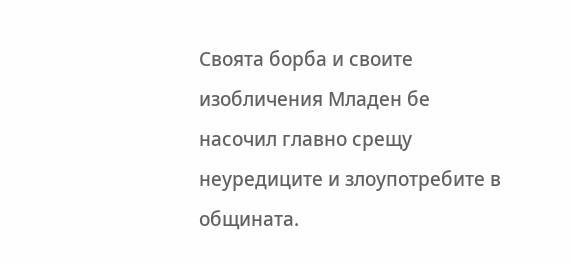Своята борба и своите изобличения Младен бе насочил главно срещу неуредиците и злоупотребите в общината.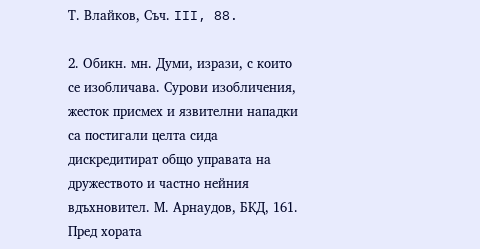Т. Влайков, Съч. III, 88.

2. Обикн. мн. Думи, изрази, с които се изобличава. Сурови изобличения, жесток присмех и язвителни нападки са постигали целта сида дискредитират общо управата на дружеството и частно нейния вдъхновител. М. Арнаудов, БКД, 161. Пред хората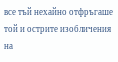все тъй нехайно отфръгаше той и острите изобличения на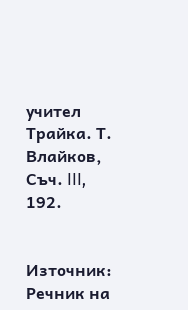учител Трайка. Т. Влайков, Съч. III, 192.


Източник: Речник на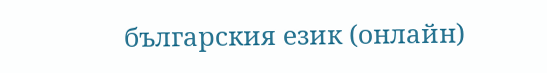българския език (онлайн)